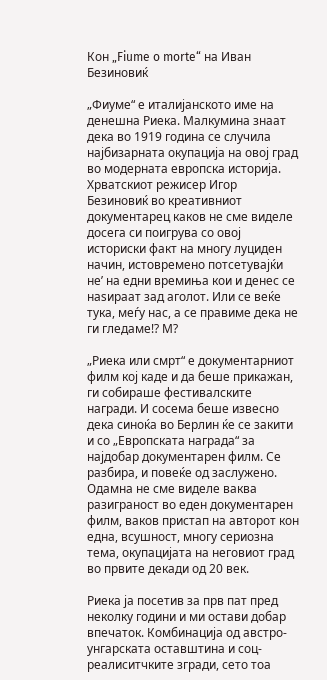Кон „Fiume o morte“ на Иван Безиновиќ

„Фиуме“ е италијанското име на денешна Риека. Малкумина знаат дека во 1919 година се случила најбизарната окупација на овој град во модерната европска историја. Хрватскиот режисер Игор Безиновиќ во креативниот документарец каков не сме виделе досега си поигрува со овој историски факт на многу луциден начин, истовремено потсетувајќи не’ на едни времиња кои и денес се наѕираат зад аголот. Или се веќе тука, меѓу нас, а се правиме дека не ги гледаме!? М?

„Риека или смрт“ е документарниот филм кој каде и да беше прикажан, ги собираше фестивалските награди. И сосема беше извесно дека синоќа во Берлин ќе се закити и со „Европската награда“ за најдобар документарен филм. Се разбира, и повеќе од заслужено. Одамна не сме виделе ваква разиграност во еден документарен филм, ваков пристап на авторот кон една, всушност, многу сериозна тема, окупацијата на неговиот град во првите декади од 20 век.

Риека ја посетив за прв пат пред неколку години и ми остави добар впечаток. Комбинација од австро-унгарската оставштина и соц-реалиситчките згради, сето тоа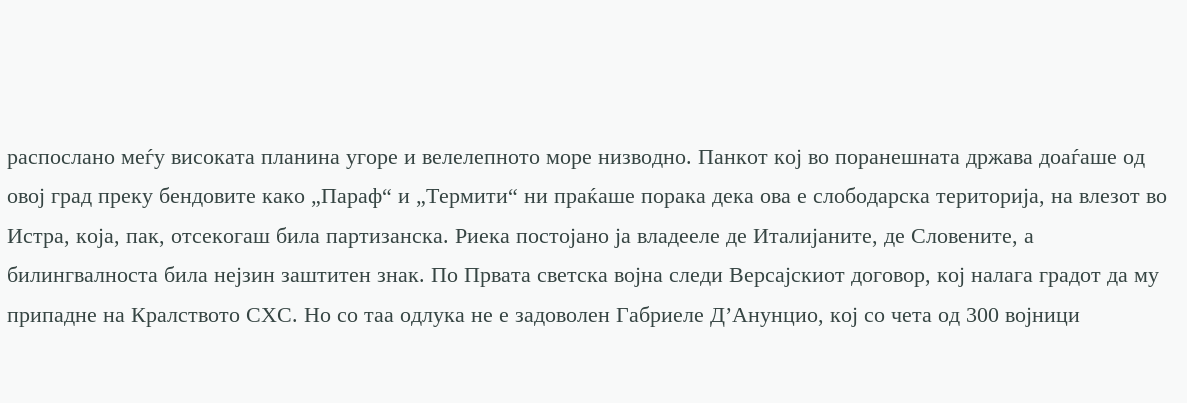распослано меѓу високата планина угоре и велелепното море низводно. Панкот кој во поранешната држава доаѓаше од овој град преку бендовите како „Параф“ и „Термити“ ни праќаше порака дека ова е слободарска територија, на влезот во Истра, која, пак, отсекогаш била партизанска. Риека постојано ја владееле де Италијаните, де Словените, а билингвалноста била нејзин заштитен знак. По Првата светска војна следи Версајскиот договор, кој налага градот да му припадне на Кралството СХС. Но со таа одлука не е задоволен Габриеле Д’Анунцио, кој со чета од 300 војници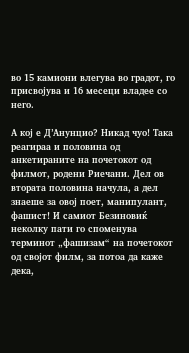во 15 камиони влегува во градот, го присвојува и 16 месеци владее со него.

А кој е Д’Анунцио? Никад чуо! Така реагираа и половина од анкетираните на почетокот од филмот, родени Риечани. Дел ов втората половина начула, а дел знаеше за овој поет, манипулант, фашист! И самиот Безиновиќ неколку пати го споменува терминот „фашизам“ на почетокот од својот филм, за потоа да каже дека,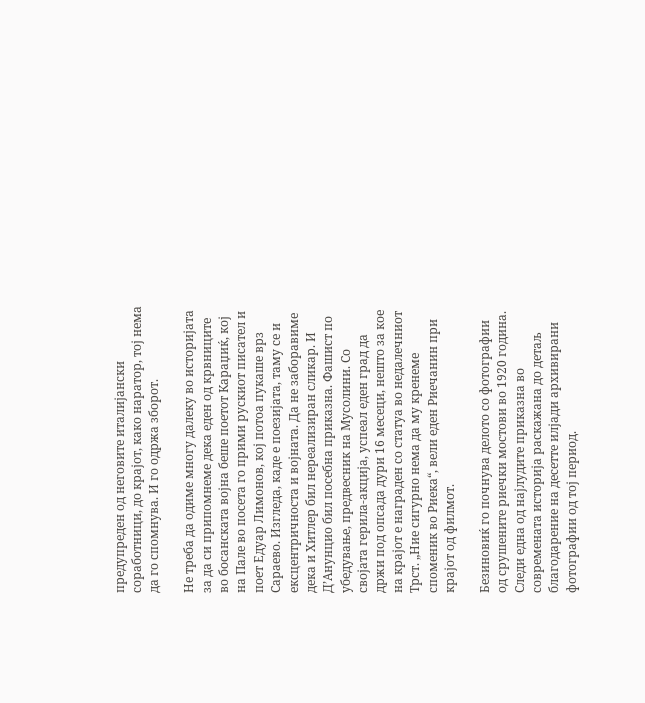предупреден од неговите италијански соработници, до крајот, како наратор, тој нема да го спомнува. И го одржа зборот.

Не треба да одиме многу далеку во историјата за да си припомнеме дека еден од крвниците во босанската војна беше поетот Караџиќ, кој на Пале во посета го прими рускиот писател и поет Едуар Лимонов, кој потоа пукаше врз Сараево. Изгледа, каде е поезијата, таму се и ексцентричноста и војната. Да не заборавиме дека и Хитлер бил нереализиран сликар. И Д’Анунцио бил посебна приказна. Фашист по убедување, предвесник на Мусолини. Со својата герила-акција, успеал еден град да држи под опсада дури 16 месеци, нешто за кое на крајот е награден со статуа во недалечниот Трст. „Ние сигурно нема да му кренеме споменик во Риека“, вели еден Риечанин при крајот од филмот.

Безиновиќ го почнува делото со фотографии од срушените риечки мостови во 1920 година. Следи една од најлудите приказна во современата историја раскажана до детаљ благодарение на десетте илјади архивирани фотографии од тој период.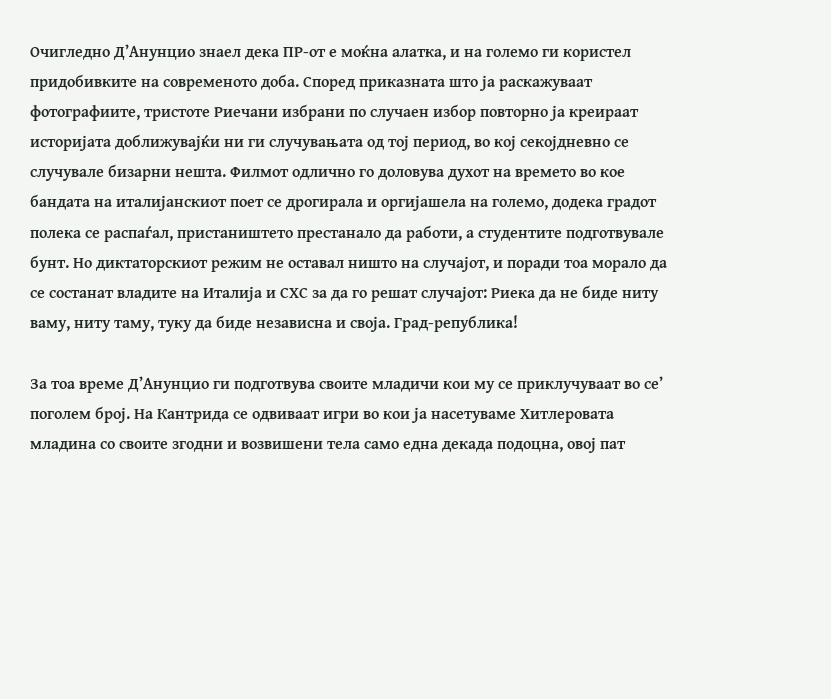Очигледно Д’Анунцио знаел дека ПР-от е моќна алатка, и на големо ги користел придобивките на современото доба. Според приказната што ја раскажуваат фотографиите, тристоте Риечани избрани по случаен избор повторно ја креираат историјата доближувајќи ни ги случувањата од тој период, во кој секојдневно се случувале бизарни нешта. Филмот одлично го доловува духот на времето во кое бандата на италијанскиот поет се дрогирала и оргијашела на големо, додека градот полека се распаѓал, пристаништето престанало да работи, а студентите подготвувале бунт. Но диктаторскиот режим не оставал ништо на случајот, и поради тоа морало да се состанат владите на Италија и СХС за да го решат случајот: Риека да не биде ниту ваму, ниту таму, туку да биде независна и своја. Град-република!

За тоа време Д’Анунцио ги подготвува своите младичи кои му се приклучуваат во се’ поголем број. На Кантрида се одвиваат игри во кои ја насетуваме Хитлеровата младина со своите згодни и возвишени тела само една декада подоцна, овој пат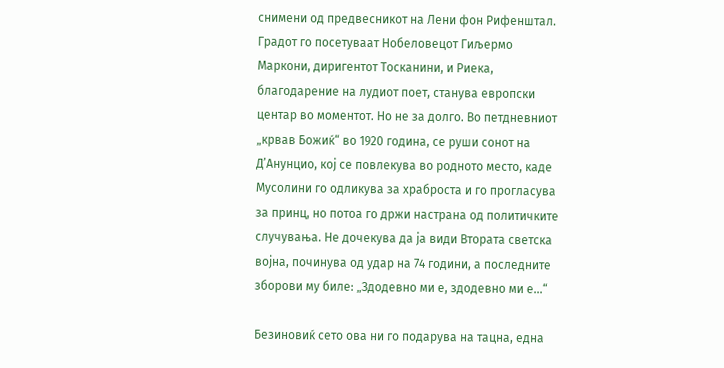снимени од предвесникот на Лени фон Рифенштал. Градот го посетуваат Нобеловецот Гиљермо Маркони, диригентот Тосканини, и Риека, благодарение на лудиот поет, станува европски центар во моментот. Но не за долго. Во петдневниот „крвав Божиќ“ во 1920 година, се руши сонот на Д’Анунцио, кој се повлекува во родното место, каде Мусолини го одликува за храброста и го прогласува за принц, но потоа го држи настрана од политичките случувања. Не дочекува да ја види Втората светска војна, починува од удар на 74 години, а последните зборови му биле: „Здодевно ми е, здодевно ми е…“

Безиновиќ сето ова ни го подарува на тацна, една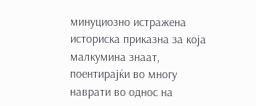минуциозно истражена историска приказна за која малкумина знаат, поентирајќи во многу наврати во однос на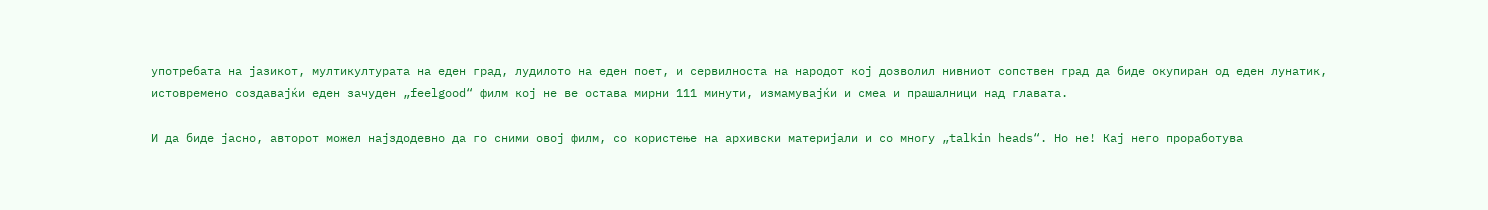употребата на јазикот, мултикултурата на еден град, лудилото на еден поет, и сервилноста на народот кој дозволил нивниот сопствен град да биде окупиран од еден лунатик, истовремено создавајќи еден зачуден „feelgood“ филм кој не ве остава мирни 111 минути, измамувајќи и смеа и прашалници над главата.

И да биде јасно, авторот можел најздодевно да го сними овој филм, со користење на архивски материјали и со многу „talkin heads“. Но не! Кај него проработува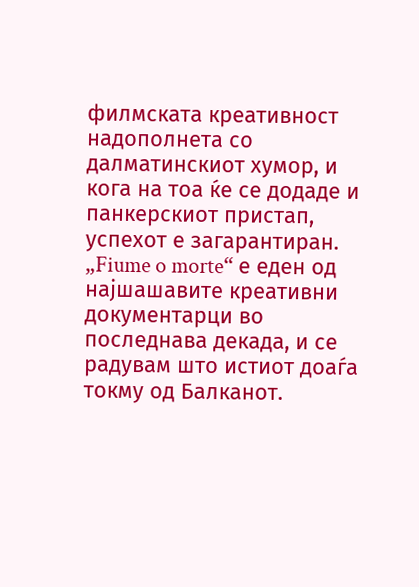филмската креативност надополнета со далматинскиот хумор, и кога на тоа ќе се додаде и панкерскиот пристап, успехот е загарантиран. „Fiume o morte“ е еден од најшашавите креативни документарци во последнава декада, и се радувам што истиот доаѓа токму од Балканот.